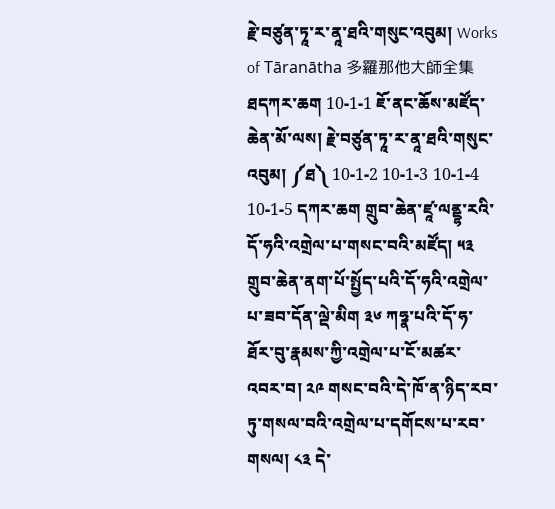རྗེ་བཙུན་ཏཱ་ར་ནཱ་ཐའི་གསུང་འབུམ། Works of Tāranātha 多羅那他大師全集ཐདཀར་ཆག 10-1-1 ཇོ་ནང་ཆོས་མཛོད་ཆེན་མོ་ལས། རྗེ་བཙུན་ཏཱ་ར་ནཱ་ཐའི་གསུང་འབུམ། ༼ཐ༽ 10-1-2 10-1-3 10-1-4 10-1-5 དཀར་ཆག གྲུབ་ཆེན་ཛཱ་ལནྡྷ་རའི་དོ་ཧའི་འགྲེལ་པ་གསང་བའི་མཛོད། ༥༣ གྲུབ་ཆེན་ནག་པོ་སྤྱོད་པའི་དོ་ཧའི་འགྲེལ་པ་ཟབ་དོན་ལྡེ་མིག ༣༦ ཀཧྣ་པའི་དོ་ཧ་ཐོར་བུ་རྣམས་ཀྱི་འགྲེལ་པ་ངོ་མཚར་འབར་བ། ༢༩ གསང་བའི་དེ་ཁོ་ན་ཉིད་རབ་ཏུ་གསལ་བའི་འགྲེལ་པ་དགོངས་པ་རབ་གསལ། ༨༣ དེ་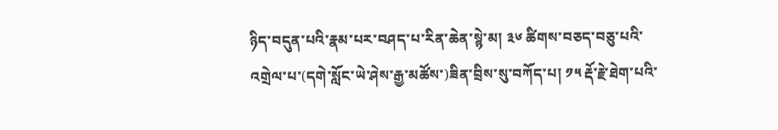ཉིད་བདུན་པའི་རྣམ་པར་བཤད་པ་རིན་ཆེན་སྙེ་མ། ༣༦ ཚིགས་བཅད་བཅུ་པའི་འགྲེལ་པ་(དགེ་སློང་ཡེ་ཤེས་རྒྱ་མཚོས་)ཟིན་བྲིས་སུ་བཀོད་པ། ༡༥ རྡོ་རྗེ་ཐེག་པའི་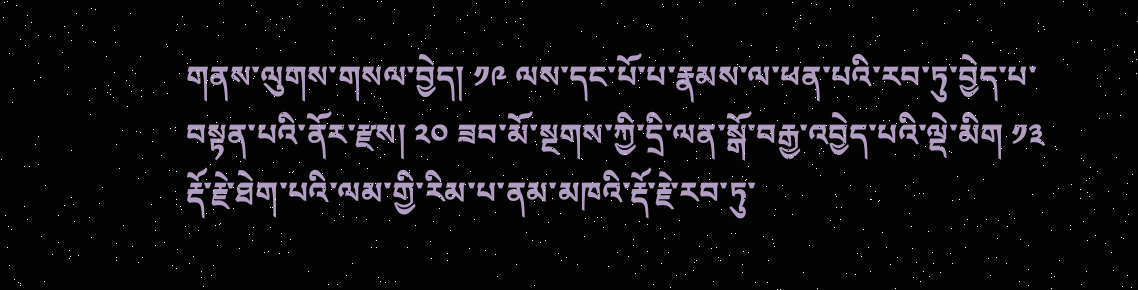གནས་ལུགས་གསལ་བྱེད། ༡༩ ལས་དང་པོ་པ་རྣམས་ལ་ཕན་པའི་རབ་ཏུ་བྱེད་པ་བསྟན་པའི་ནོར་རྫས། ༢༠ ཟབ་མོ་སྔགས་ཀྱི་དྲི་ལན་སྒོ་བརྒྱ་འབྱེད་པའི་ལྡེ་མིག ༡༣ རྡོ་རྗེ་ཐེག་པའི་ལམ་གྱི་རིམ་པ་ནམ་མཁའི་རྡོ་རྗེ་རབ་ཏུ་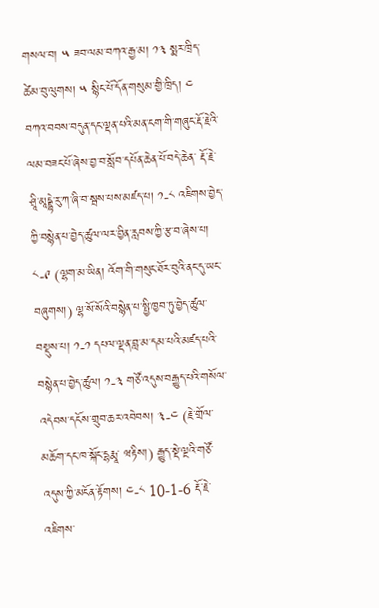གསལ་བ། ༥ ཟབ་ལམ་བཀའ་རྒྱ་མ། ༡༣ སྨར་ཁྲིད་ཚེམ་བུ་ལུགས། ༥ སྙིང་པོ་དོན་གསུམ་གྱི་ཁྲིད། ༤ བཀའ་བབས་བདུན་དང་ལྡན་པའི་མན་ངག་གི་གཞུང་རྡོ་རྗེའི་ལམ་བཟང་པོ་ཞེས་བྱ་བ་སློབ་དཔོན་ཆེན་པོ་བདེ་ཆེན་ རྡོ་རྗེ་ཤྲཱི་མཱདྡྷེ་རུ་ཀ་ཞི་བ་སྦས་པས་མཛད་པ། ༡-༨ འཇིགས་བྱེད་ཀྱི་བསྙེན་པ་བྱེད་ཚུལ་ལར་བྱིན་རླབས་ཀྱི་རྩ་བ་ཞེས་པ། ༨-༩ (ལྷག་མ་ཡིན། འོག་གི་གསུང་ཐོར་བུའི་ནང་དུ་ཡང་ བཞུགས།) ལྷ་སོ་སོའི་བསྙེན་པ་སྤྱི་ཁྱབ་ཏུ་བྱེད་ཚུལ་བསྡུས་པ། ༡-༡ དཔལ་ལྡན་བླ་མ་དམ་པའི་མཛད་པའི་བསྙེན་པ་བྱེད་ཚུལ། ༡-༣ གཙོ་འདུས་བརྒྱུད་པའི་གསོལ་འདེབས་དངོས་གྲུབ་ཆར་འབེབས། ༣-༤ (རྗེ་གྲོལ་མཆོག་དང་ཁ་སྐོང་དྷརྨཱ་ ཝརྟིས།) རྒྱུད་སྡེ་ལྔའི་གཙོ་འདུས་ཀྱི་མངོན་རྟོགས། ༤-༨ 10-1-6 རྡོ་རྗེ་འཇིགས་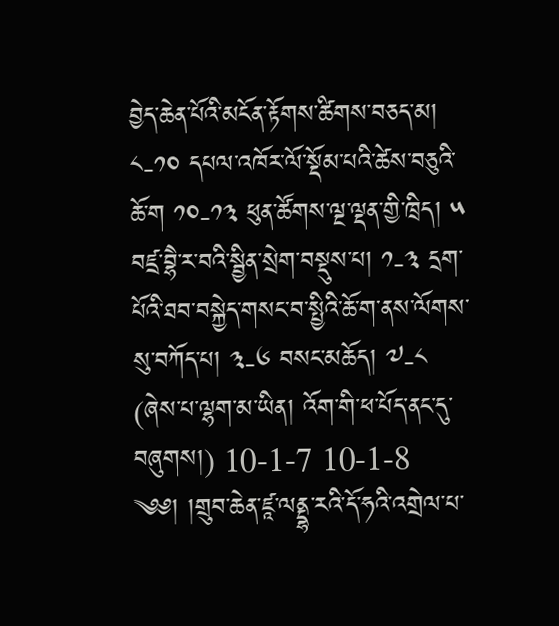བྱེད་ཆེན་པོའི་མངོན་རྟོགས་ཚིགས་བཅད་མ། ༨-༡༠ དཔལ་འཁོར་ལོ་སྡོམ་པའི་ཚེས་བཅུའི་ཆོ་ག ༡༠-༡༣ ཕུན་ཚོགས་ལྔ་ལྡན་གྱི་ཁྲིད། ༥ བཛྲ་བྷཻ་ར་བའི་སྦྱིན་སྲེག་བསྡུས་པ། ༡-༣ དྲག་པོའི་ཐབ་བསྐྱེད་གསང་བ་སྤྱིའི་ཆོ་ག་ནས་ལོགས་སུ་བཀོད་པ། ༣-༦ བསང་མཆོད། ༧-༨ (ཞེས་པ་ལྷག་མ་ཡིན། འོག་གི་ཕ་པོད་ནང་དུ་བཞུགས།) 10-1-7 10-1-8 ༄༅། །གྲུབ་ཆེན་ཛཱ་ལནྡྷ་རའི་དོ་ཧའི་འགྲེལ་པ་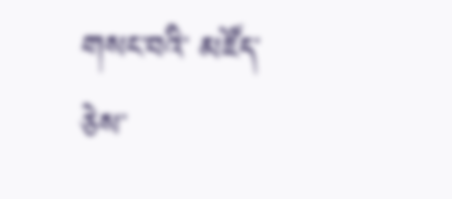གསང་བའི་ མཛོད་ཅེས་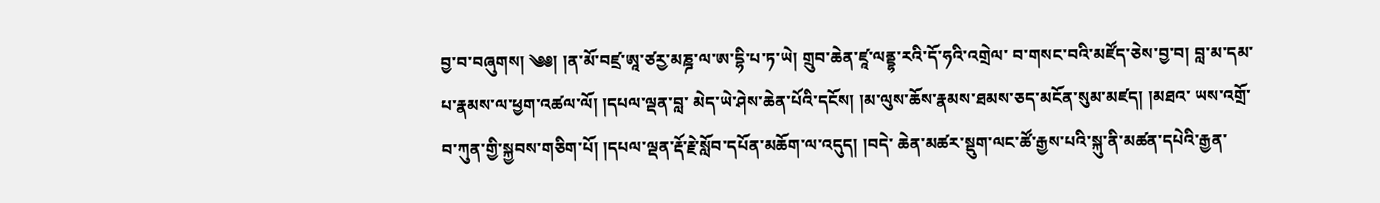བྱ་བ་བཞུགས། ༄༅། །ན་མོ་བཛྲ་ཨཱ་ཙརྱ་མཎྜ་ལ་ཨ་དྷི་པ་ཏ་ཡེ། གྲུབ་ཆེན་ཛཱ་ལནྡྷ་རའི་དོ་ཧའི་འགྲེལ་ བ་གསང་བའི་མཛོད་ཅེས་བྱ་བ། བླ་མ་དམ་པ་རྣམས་ལ་ཕྱག་འཚལ་ལོ། །དཔལ་ལྡན་བླ་ མེད་ཡེ་ཤེས་ཆེན་པོའི་དངོས། །མ་ལུས་ཆོས་རྣམས་ཐམས་ཅད་མངོན་སུམ་མཛད། །མཐའ་ ཡས་འགྲོ་བ་ཀུན་གྱི་སྐྱབས་གཅིག་པོ། །དཔལ་ལྡན་རྡོ་རྗེ་སློབ་དཔོན་མཆོག་ལ་འདུད། །བདེ་ ཆེན་མཚར་སྡུག་ལང་ཚོ་རྒྱས་པའི་སྐུ་ནི་མཚན་དཔེའི་རྒྱན་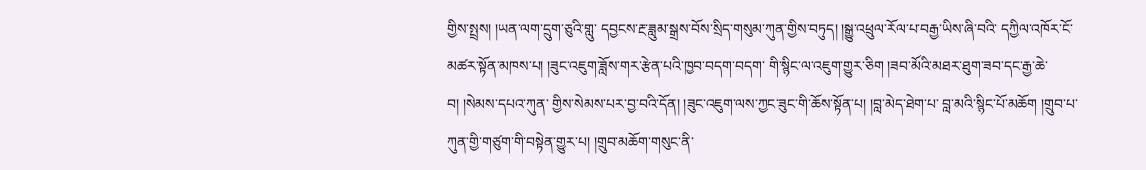གྱིས་སྤྲས། །ཡན་ལག་དྲུག་ཅུའི་གླུ་ དབྱངས་རྔ་ཟླུམ་སྒྲས་བོས་སྲིད་གསུམ་ཀུན་གྱིས་བཏུད། །སྒྱུ་འཕྲུལ་རོལ་པ་བརྒྱ་ཡིས་ཞི་བའི་ དཀྱིལ་འཁོར་ངོ་མཚར་སྟོན་མཁས་པ། །ཟུང་འཇུག་ཟློས་གར་རྩེན་པའི་ཁྱབ་བདག་བདག་ གི་སྙིང་ལ་འཇུག་གྱུར་ཅིག །ཟབ་མོའི་མཐར་ཐུག་ཟབ་དང་རྒྱ་ཆེ་བ། །སེམས་དཔའ་ཀུན་ གྱིས་སེམས་པར་བྱ་བའི་དོན། །ཟུང་འཇུག་ལས་ཀྱང་ཟུང་གི་ཆོས་སྟོན་པ། །བླ་མེད་ཐེག་པ་ བླ་མའི་སྙིང་པོ་མཆོག །གྲུབ་པ་ཀུན་གྱི་གཙུག་གི་བསྟེན་གྱུར་པ། །གྲུབ་མཆོག་གསུང་ནི་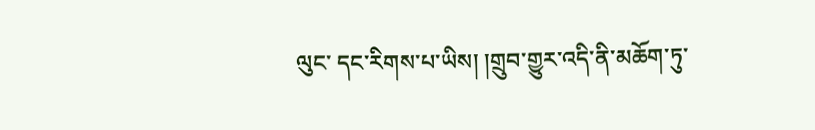ལུང་ དང་རིགས་པ་ཡིས། །གྲུབ་གྱུར་འདི་ནི་མཆོག་ཏུ་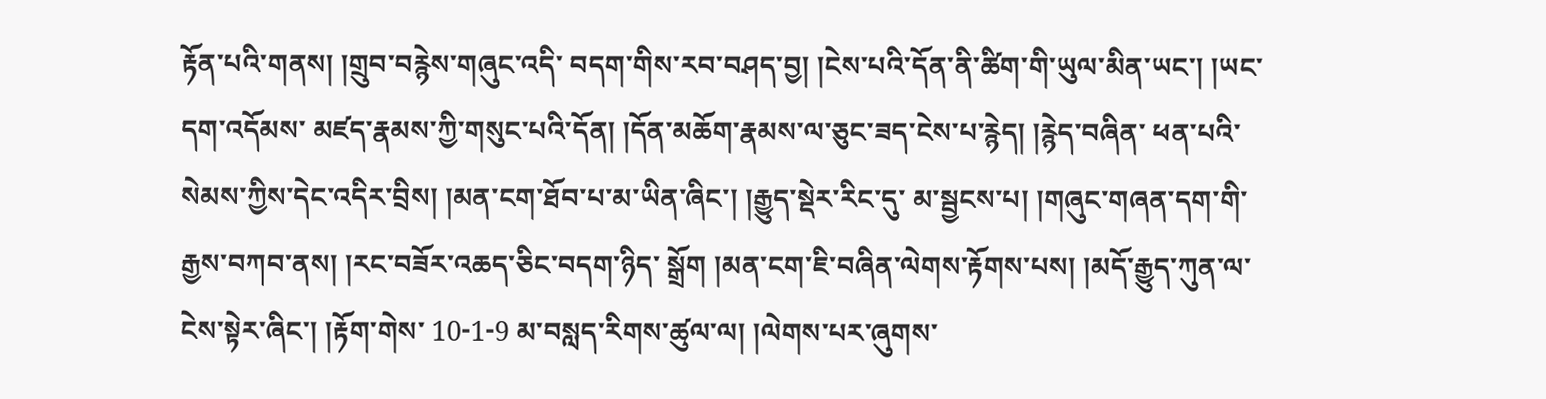རྟོན་པའི་གནས། །གྲུབ་བརྙེས་གཞུང་འདི་ བདག་གིས་རབ་བཤད་བྱ། །ངེས་པའི་དོན་ནི་ཚིག་གི་ཡུལ་མིན་ཡང་། །ཡང་དག་འདོམས་ མཛད་རྣམས་ཀྱི་གསུང་པའི་དོན། །དོན་མཆོག་རྣམས་ལ་ཅུང་ཟད་ངེས་པ་རྙེད། །རྙེད་བཞིན་ ཕན་པའི་སེམས་ཀྱིས་དེང་འདིར་བྲིས། །མན་ངག་ཐོབ་པ་མ་ཡིན་ཞིང་། །རྒྱུད་སྡེར་རིང་དུ་ མ་སྦྱངས་པ། །གཞུང་གཞན་དག་གི་རྒྱས་བཀབ་ནས། །རང་བཟོར་འཆད་ཅིང་བདག་ཉིད་ སྒྲོག །མན་ངག་ཇི་བཞིན་ལེགས་རྟོགས་པས། །མདོ་རྒྱུད་ཀུན་ལ་ངེས་སྟེར་ཞིང་། །རྟོག་གེས་ 10-1-9 མ་བསླད་རིགས་ཚུལ་ལ། །ལེགས་པར་ཞུགས་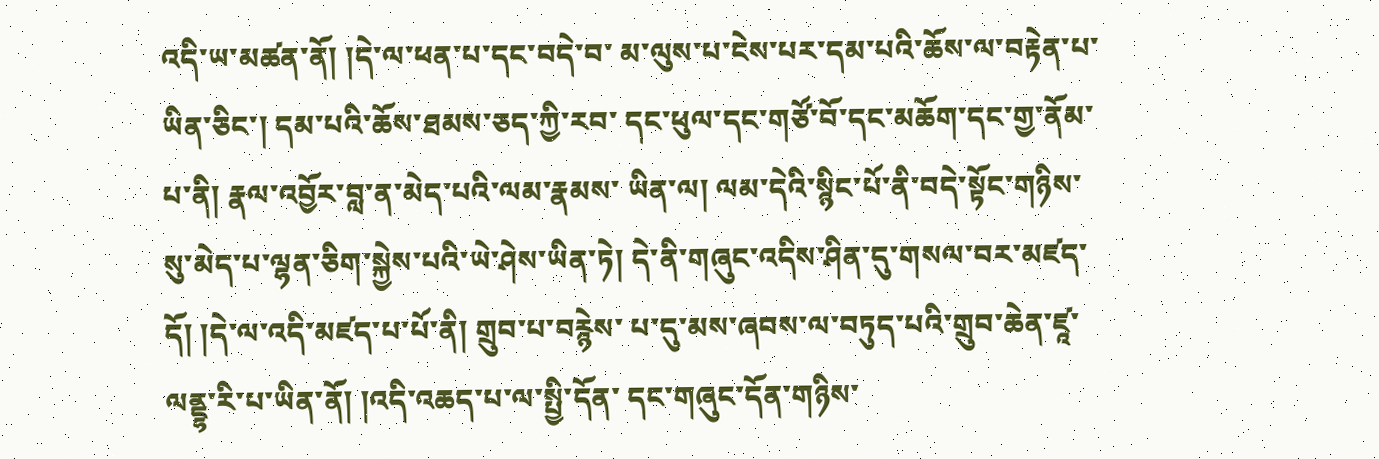འདི་ཡ་མཚན་ནོ། །དེ་ལ་ཕན་པ་དང་བདེ་བ་ མ་ལུས་པ་ངེས་པར་དམ་པའི་ཆོས་ལ་བརྟེན་པ་ཡིན་ཅིང་། དམ་པའི་ཆོས་ཐམས་ཅད་ཀྱི་རབ་ དང་ཕུལ་དང་གཙོ་བོ་དང་མཆོག་དང་གྱ་ནོམ་པ་ནི། རྣལ་འབྱོར་བླ་ན་མེད་པའི་ལམ་རྣམས་ ཡིན་ལ། ལམ་དེའི་སྙིང་པོ་ནི་བདེ་སྟོང་གཉིས་སུ་མེད་པ་ལྷན་ཅིག་སྐྱེས་པའི་ཡེ་ཤེས་ཡིན་ཏེ། དེ་ནི་གཞུང་འདིས་ཤིན་དུ་གསལ་བར་མཛད་དོ། །དེ་ལ་འདི་མཛད་པ་པོ་ནི། གྲུབ་པ་བརྙེས་ པ་དུ་མས་ཞབས་ལ་བཏུད་པའི་གྲུབ་ཆེན་ཛཱ་ལནྡྷ་རི་པ་ཡིན་ནོ། །འདི་འཆད་པ་ལ་སྤྱི་དོན་ དང་གཞུང་དོན་གཉིས་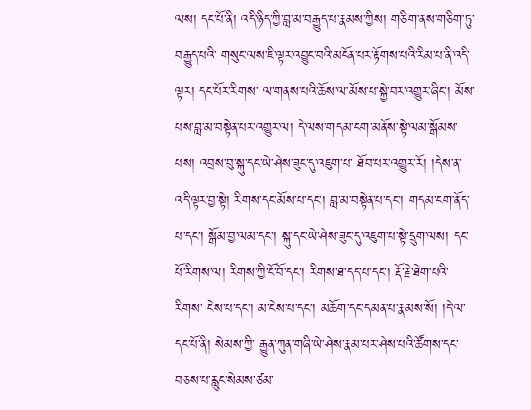ལས། དང་པོ་ནི། འདི་ཉིད་ཀྱི་བླ་མ་བརྒྱུད་པ་རྣམས་ཀྱིས། གཅིག་ནས་གཅིག་ཏུ་བརྒྱུད་པའི་ གསུང་ལས་ཇི་ལྟར་འབྱུང་བའི་མངོན་པར་རྟོགས་པའི་རིམ་པ་ནི་འདི་ལྟར། དང་པོར་རིགས་ ལ་གནས་པའི་ཆོས་ལ་མོས་པ་སྐྱེ་བར་འགྱུར་ཞིང་། མོས་པས་བླ་མ་བསྟེན་པར་འགྱུར་ལ། དེ་ལས་གདམ་ངག་མནོས་སྟེ་ལམ་སྒོམས་པས། འབྲས་བུ་སྐུ་དང་ཡེ་ཤེས་ཟུང་དུ་འཇུག་པ་ ཐོབ་པར་འགྱུར་རོ། །དེས་ན་འདི་ལྟར་བྱ་སྟེ། རིགས་དང་མོས་པ་དང་། བླ་མ་བསྟེན་པ་དང་། གདམ་ངག་ནོད་པ་དང་། སྒོམ་བྱ་ལམ་དང་། སྐུ་དང་ཡེ་ཤེས་ཟུང་དུ་འཇུག་པ་སྟེ་དྲུག་ལས། དང་པོ་རིགས་ལ། རིགས་ཀྱི་ངོ་བོ་དང་། རིགས་ཐ་དད་པ་དང་། རྡོ་རྗེ་ཐེག་པའི་རིགས་ ངེས་པ་དང་། མ་ངེས་པ་དང་། མཆོག་དང་དམན་པ་རྣམས་སོ། །དེ་ལ་དང་པོ་ནི། སེམས་ཀྱི་ རྒྱུན་ཀུན་གཞི་ཡེ་ཤེས་རྣམ་པར་ཤེས་པའི་ཚོགས་དང་བཅས་པ་རླུང་སེམས་ཙམ་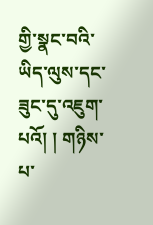གྱི་སྣང་བའི་ ཡིད་ལུས་དང་ཟུང་དུ་འཇུག་པའོ། ། གཉིས་པ་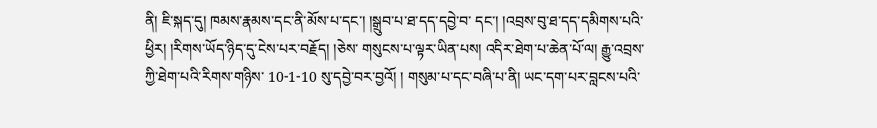ནི། ཇི་སྐད་དུ། ཁམས་རྣམས་དང་ནི་མོས་པ་དང་། །སྒྲུབ་པ་ཐ་དད་དབྱེ་བ་ དང་། །འབྲས་བུ་ཐ་དད་དམིགས་པའི་ཕྱིར། །རིགས་ཡོད་ཉིད་དུ་ངེས་པར་བརྗོད། །ཅེས་ གསུངས་པ་ལྟར་ཡིན་པས། འདིར་ཐེག་པ་ཆེན་པོ་ལ། རྒྱུ་འབྲས་ཀྱི་ཐེག་པའི་རིགས་གཉིས་ 10-1-10 སུ་དབྱེ་བར་བྱའོ། ། གསུམ་པ་དང་བཞི་པ་ནི། ཡང་དག་པར་བླངས་པའི་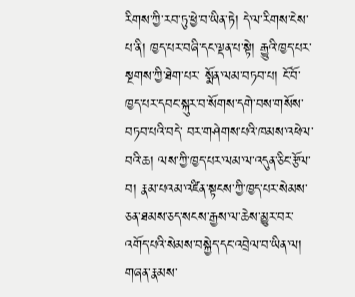རིགས་ཀྱི་རབ་ཏུ་ཕྱེ་བ་ཡིན་ཏེ། དེ་ལ་རིགས་ངེས་པ་ནི། ཁྱད་པར་བཞི་དང་ལྡན་པ་སྟེ། རྒྱུའི་ཁྱད་པར་སྔགས་ཀྱི་ཐེག་པར་ སྨོན་ལམ་བཏབ་པ། ངོ་བོ་ཁྱད་པར་དབང་སྐུར་བ་སོགས་དགེ་བས་གསོས་བཏབ་པའི་བདེ་ བར་གཤེགས་པའི་ཁམས་འཕེལ་བའི་ཆ། ལས་ཀྱི་ཁྱད་པར་ལམ་ལ་འདུན་ཅིང་རྩོལ་བ། རྣམ་པའམ་འཛིན་སྟངས་ཀྱི་ཁྱད་པར་སེམས་ཅན་ཐམས་ཅད་སངས་རྒྱས་ལ་ཆེས་མྱུར་བར་ འགོད་པའི་སེམས་བསྐྱེད་དང་འབྲེལ་བ་ཡིན་ལ། གཞན་རྣམས་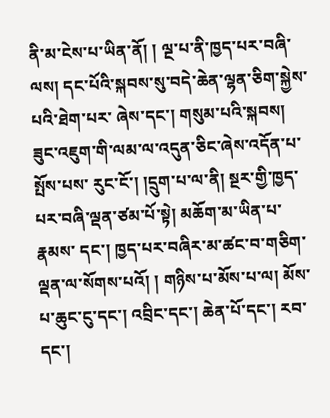ནི་མ་ངེས་པ་ཡིན་ནོ། ། ལྔ་པ་ནི་ཁྱད་པར་བཞི་ལས། དང་པོའི་སྐབས་སུ་བདེ་ཆེན་ལྷན་ཅིག་སྐྱེས་པའི་ཐེག་པར་ ཞེས་དང་། གསུམ་པའི་སྐབས། ཟུང་འཇུག་གི་ལམ་ལ་འདུན་ཅིང་ཞེས་འདོན་པ་སྤོས་པས་ རུང་ངོ་། །དྲུག་པ་ལ་ནི། སྔར་གྱི་ཁྱད་པར་བཞི་ལྡན་ཙམ་པོ་སྟེ། མཆོག་མ་ཡིན་པ་རྣམས་ དང་། ཁྱད་པར་བཞིར་མ་ཚང་བ་གཅིག་ལྡན་ལ་སོགས་པའོ། ། གཉིས་པ་མོས་པ་ལ། མོས་པ་ཆུང་ངུ་དང་། འབྲིང་དང་། ཆེན་པོ་དང་། རབ་དང་།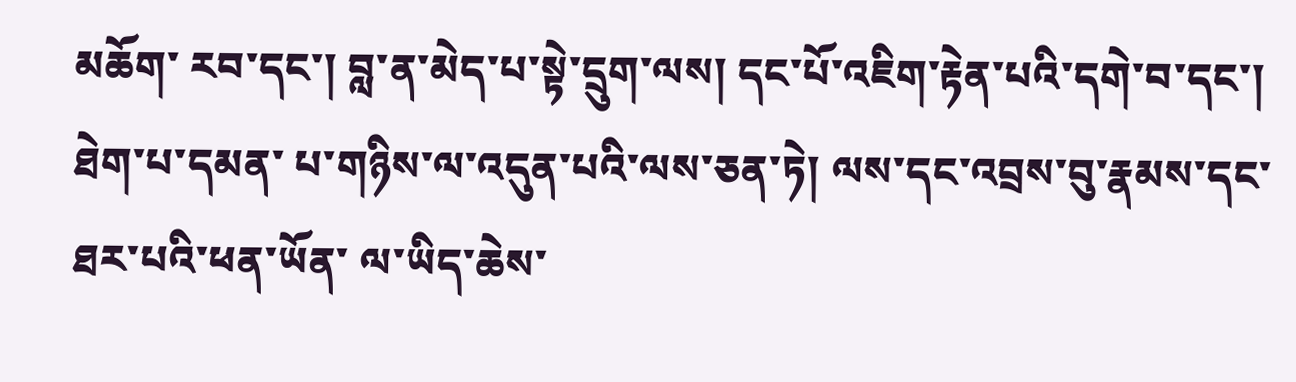མཆོག་ རབ་དང་། བླ་ན་མེད་པ་སྟེ་དྲུག་ལས། དང་པོ་འཇིག་རྟེན་པའི་དགེ་བ་དང་། ཐེག་པ་དམན་ པ་གཉིས་ལ་འདུན་པའི་ལས་ཅན་ཏེ། ལས་དང་འབྲས་བུ་རྣམས་དང་ཐར་པའི་ཕན་ཡོན་ ལ་ཡིད་ཆེས་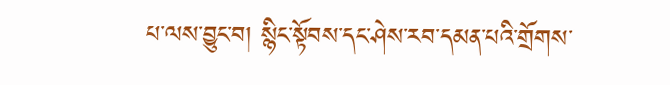པ་ལས་བྱུང་བ། སྙིང་སྟོབས་དང་ཤེས་རབ་དམན་པའི་གྲོགས་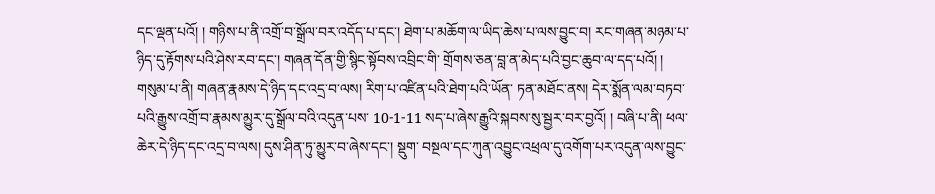དང་ལྡན་པའོ། ། གཉིས་པ་ནི་འགྲོ་བ་སྒྲོལ་བར་འདོད་པ་དང་། ཐེག་པ་མཆོག་ལ་ཡིད་ཆེས་པ་ལས་བྱུང་བ། རང་གཞན་མཉམ་པ་ཉིད་དུ་རྟོགས་པའི་ཤེས་རབ་དང་། གཞན་དོན་གྱི་སྙིང་སྟོབས་འབྲིང་གི་ གྲོགས་ཅན་བླ་ན་མེད་པའི་བྱང་ཆུབ་ལ་དད་པའོ། ། གསུམ་པ་ནི། གཞན་རྣམས་དེ་ཉིད་དང་འདྲ་བ་ལས། རིག་པ་འཛིན་པའི་ཐེག་པའི་ཡོན་ ཏན་མཐོང་ནས། དེར་སྨོན་ལམ་བཏབ་པའི་རྒྱུས་འགྲོ་བ་རྣམས་མྱུར་དུ་སྒྲོལ་བའི་འདུན་པས་ 10-1-11 སད་པ་ཞེས་རྒྱུའི་སྐབས་སུ་སྦྱར་བར་བྱའོ། ། བཞི་པ་ནི། ཕལ་ཆེར་དེ་ཉིད་དང་འདྲ་བ་ལས། དུས་ཤིན་ཏུ་མྱུར་བ་ཞེས་དང་། སྡུག་ བསྔལ་དང་ཀུན་འབྱུང་འཕྲལ་དུ་འགོག་པར་འདུན་ལས་བྱུང་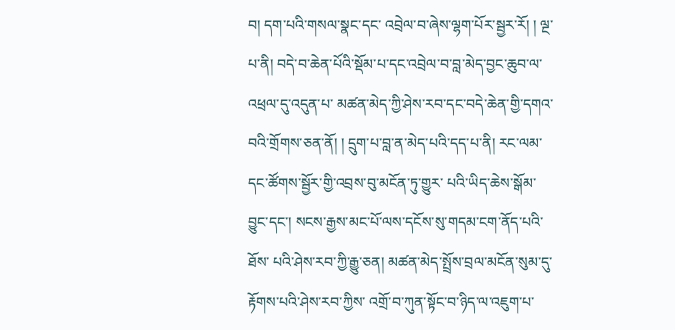བ། དག་པའི་གསལ་སྣང་དང་ འབྲེལ་བ་ཞེས་ལྷག་པོར་སྦྱར་རོ། ། ལྔ་པ་ནི། བདེ་བ་ཆེན་པོའི་སྡོམ་པ་དང་འབྲེལ་བ་བླ་མེད་བྱང་ཆུབ་ལ་འཕྲལ་དུ་འདུན་པ་ མཚན་མེད་ཀྱི་ཤེས་རབ་དང་བདེ་ཆེན་གྱི་དགའ་བའི་གྲོགས་ཅན་ནོ། ། དྲུག་པ་བླ་ན་མེད་པའི་དད་པ་ནི། རང་ལམ་དང་ཚོགས་སྦྱོར་གྱི་འབྲས་བུ་མངོན་ཏུ་གྱུར་ པའི་ཡིད་ཆེས་སྒོམ་བྱུང་དང་། སངས་རྒྱས་མང་པོ་ལས་དངོས་སུ་གདམ་ངག་ནོད་པའི་ཐོས་ པའི་ཤེས་རབ་ཀྱི་རྒྱུ་ཅན། མཚན་མེད་སྤྲོས་བྲལ་མངོན་སུམ་དུ་རྟོགས་པའི་ཤེས་རབ་ཀྱིས་ འགྲོ་བ་ཀུན་སྟོང་བ་ཉིད་ལ་འཇུག་པ་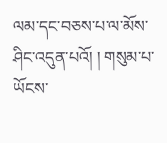ལམ་དང་བཅས་པ་ལ་མོས་ཤིང་འདུན་པའོ། ། གསུམ་པ་ཡོངས་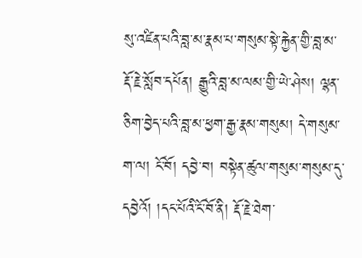སུ་འཛིན་པའི་བླ་མ་རྣམ་པ་གསུམ་སྟེ་རྐྱེན་གྱི་བླ་མ་རྡོ་རྗེ་སློབ་དཔོན། རྒྱུའི་བླ་མ་ལམ་གྱི་ཡེ་ཤེས། ལྷན་ཅིག་བྱེད་པའི་བླ་མ་ཕྱག་རྒྱ་རྣམ་གསུམ། དེ་གསུམ་ག་ལ། ངོ་བོ། དབྱེ་བ། བསྟེན་ཚུལ་གསུམ་གསུམ་དུ་དབྱེའོ། །དང་པོའི་ངོ་བོ་ནི། རྡོ་རྗེ་ཐེག་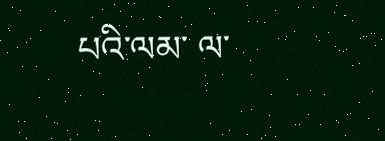པའི་ལམ་ ལ་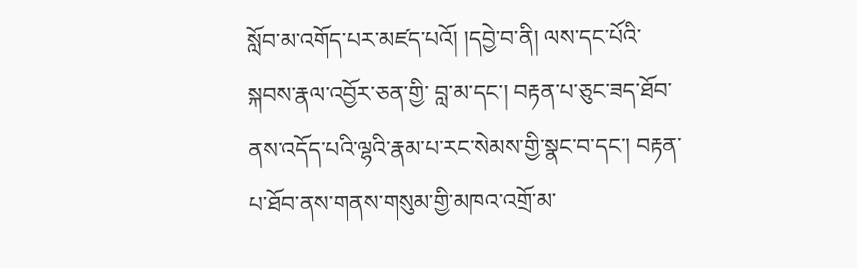སློབ་མ་འགོད་པར་མཛད་པའོ། །དབྱེ་བ་ནི། ལས་དང་པོའི་སྐབས་རྣལ་འབྱོར་ཅན་གྱི་ བླ་མ་དང་། བརྟན་པ་ཅུང་ཟད་ཐོབ་ནས་འདོད་པའི་ལྷའི་རྣམ་པ་རང་སེམས་གྱི་སྣང་བ་དང་། བརྟན་པ་ཐོབ་ནས་གནས་གསུམ་གྱི་མཁའ་འགྲོ་མ་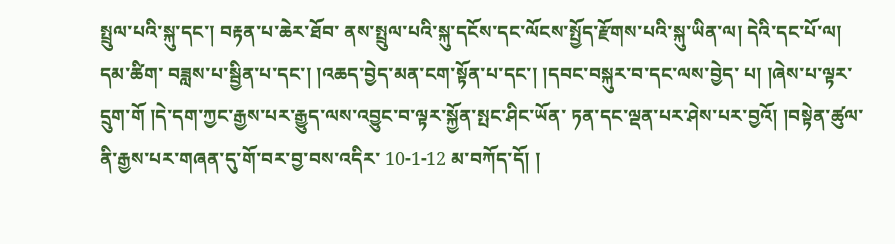སྤྲུལ་པའི་སྐུ་དང་། བརྟན་པ་ཆེར་ཐོབ་ ནས་སྤྲུལ་པའི་སྐུ་དངོས་དང་ལོངས་སྤྱོད་རྫོགས་པའི་སྐུ་ཡིན་ལ། དེའི་དང་པོ་ལ། དམ་ཚིག་ བཟླས་པ་སྦྱིན་པ་དང་། །འཆད་བྱེད་མན་ངག་སྟོན་པ་དང་། །དབང་བསྐུར་བ་དང་ལས་བྱེད་ པ། །ཞེས་པ་ལྟར་དྲུག་གོ །དེ་དག་ཀྱང་རྒྱས་པར་རྒྱུད་ལས་འབྱུང་བ་ལྟར་སྐྱོན་སྤང་ཤིང་ཡོན་ ཏན་དང་ལྡན་པར་ཤེས་པར་བྱའོ། །བསྟེན་ཚུལ་ནི་རྒྱས་པར་གཞན་དུ་གོ་བར་བྱ་བས་འདིར་ 10-1-12 མ་བཀོད་དོ། །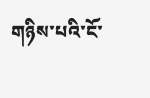གཉིས་པའི་ངོ་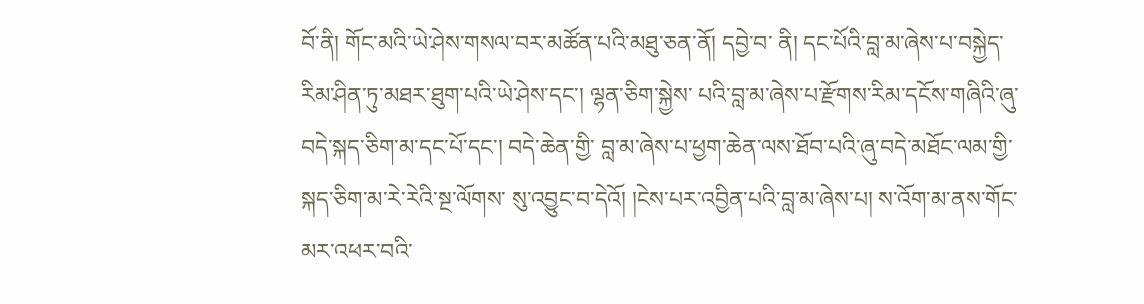བོ་ནི། གོང་མའི་ཡེ་ཤེས་གསལ་བར་མཚོན་པའི་མཐུ་ཅན་ནོ། དབྱེ་བ་ ནི། དང་པོའི་བླ་མ་ཞེས་པ་བསྐྱེད་རིམ་ཤིན་ཏུ་མཐར་ཐུག་པའི་ཡེ་ཤེས་དང་། ལྷན་ཅིག་སྐྱེས་ པའི་བླ་མ་ཞེས་པ་རྫོགས་རིམ་དངོས་གཞིའི་ཞུ་བདེ་སྐད་ཅིག་མ་དང་པོ་དང་། བདེ་ཆེན་གྱི་ བླ་མ་ཞེས་པ་ཕྱག་ཆེན་ལས་ཐོབ་པའི་ཞུ་བདེ་མཐོང་ལམ་གྱི་སྐད་ཅིག་མ་རེ་རེའི་སྔ་ལོགས་ སུ་འབྱུང་བ་དེའོ། །ངེས་པར་འབྱིན་པའི་བླ་མ་ཞེས་པ། ས་འོག་མ་ནས་གོང་མར་འཕར་བའི་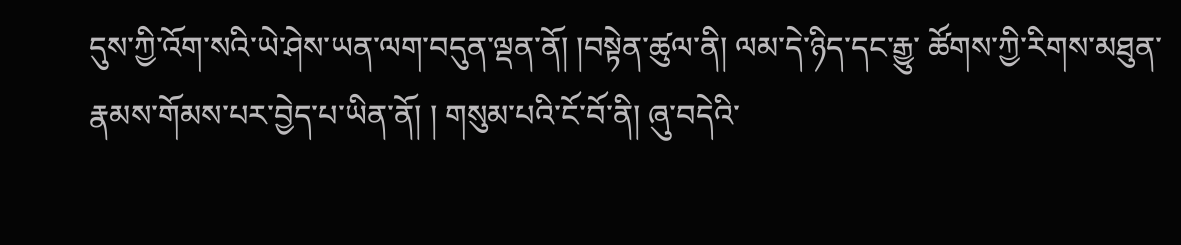དུས་ཀྱི་འོག་སའི་ཡེ་ཤེས་ཡན་ལག་བདུན་ལྡན་ནོ། །བསྟེན་ཚུལ་ནི། ལམ་དེ་ཉིད་དང་རྒྱུ་ ཚོགས་ཀྱི་རིགས་མཐུན་རྣམས་གོམས་པར་བྱེད་པ་ཡིན་ནོ། ། གསུམ་པའི་ངོ་བོ་ནི། ཞུ་བདེའི་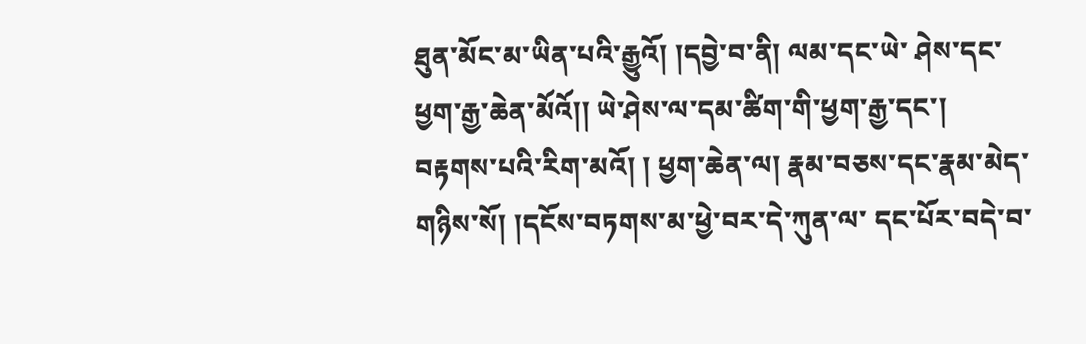ཐུན་མོང་མ་ཡིན་པའི་རྒྱུའོ། །དབྱེ་བ་ནི། ལམ་དང་ཡེ་ ཤེས་དང་ཕྱག་རྒྱ་ཆེན་མོའོ།། ཡེ་ཤེས་ལ་དམ་ཚིག་གི་ཕྱག་རྒྱ་དང་། བརྟགས་པའི་རིག་མའོ། ། ཕྱག་ཆེན་ལ། རྣམ་བཅས་དང་རྣམ་མེད་གཉིས་སོ། །དངོས་བཏགས་མ་ཕྱེ་བར་དེ་ཀུན་ལ་ དང་པོར་བདེ་བ་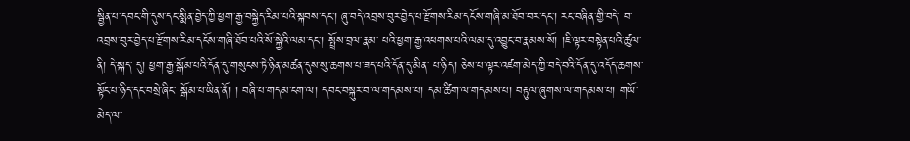སྦྱིན་པ་དབང་གི་དུས་དང་སྨིན་བྱེད་ཀྱི་ཕྱག་རྒྱ་བསྐྱེད་རིམ་པའི་སྐབས་དང་། ཞུ་བདེ་འབྲས་བུར་བྱེད་པ་རྫོགས་རིམ་དངོས་གཞི་མ་ཐོབ་བར་དང་། རང་བཞིན་གྱི་བདེ་ བ་འབྲས་བུར་བྱེད་པ་རྫོགས་རིམ་དངོས་གཞི་ཐོབ་པའི་སོ་སྐྱེའི་ལམ་དང་། སྤྲོས་བྲལ་རྣམ་ པའི་ཕྱག་རྒྱ་འཕགས་པའི་ལམ་དུ་འབྱུང་བ་རྣམས་སོ། །ཇི་ལྟར་བསྟེན་པའི་ཚུལ་ནི། དེ་སྐད་ དུ། ཕྱག་རྒྱ་སྒོམ་པའི་དོན་དུ་གསུངས་ཏེ་ཉིན་མཚན་དུས་སུ་ཆགས་པ་ཟད་པའི་དོན་དུ་མིན་ པ་ཉིད། ཅེས་པ་ལྟར་འཛག་མེད་ཀྱི་བདེ་བའི་དོན་དུ་འདོད་ཆགས་སྟོང་པ་ཉིད་དང་བསྲེ་ཞིང་ སྒོམ་པ་ཡིན་ནོ། ། བཞི་པ་གདམ་ངག་ལ། དབང་བསྐུར་བ་ལ་གདམས་པ། དམ་ཚིག་ལ་གདམས་པ། བརྟུལ་ཞུགས་ལ་གདམས་པ། གཡོ་མེད་ལ་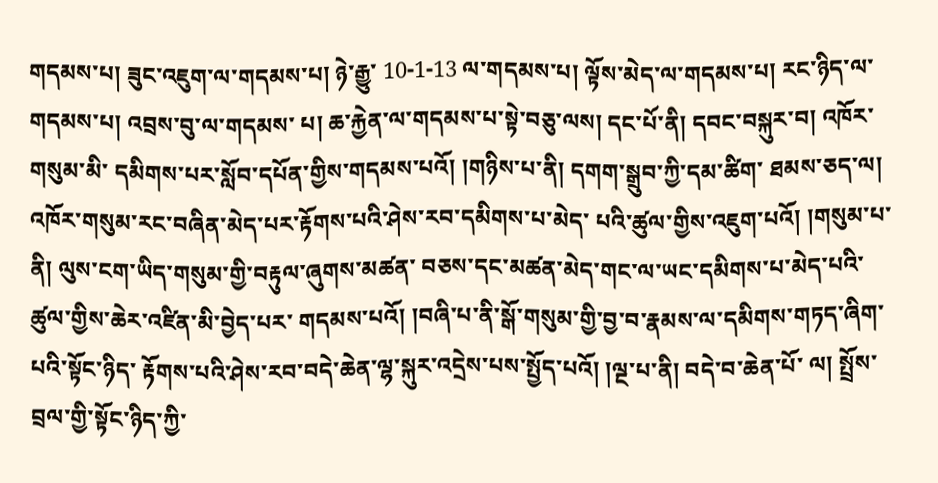གདམས་པ། ཟུང་འཇུག་ལ་གདམས་པ། ཉེ་རྒྱུ་ 10-1-13 ལ་གདམས་པ། ལྟོས་མེད་ལ་གདམས་པ། རང་ཉིད་ལ་གདམས་པ། འབྲས་བུ་ལ་གདམས་ པ། ཆ་རྐྱེན་ལ་གདམས་པ་སྟེ་བཅུ་ལས། དང་པོ་ནི། དབང་བསྐུར་བ། འཁོར་གསུམ་མི་ དམིགས་པར་སློབ་དཔོན་གྱིས་གདམས་པའོ། །གཉིས་པ་ནི། དགག་སྒྲུབ་ཀྱི་དམ་ཚིག་ ཐམས་ཅད་ལ། འཁོར་གསུམ་རང་བཞིན་མེད་པར་རྟོགས་པའི་ཤེས་རབ་དམིགས་པ་མེད་ པའི་ཚུལ་གྱིས་འཇུག་པའོ། །གསུམ་པ་ནི། ལུས་ངག་ཡིད་གསུམ་གྱི་བརྟུལ་ཞུགས་མཚན་ བཅས་དང་མཚན་མེད་གང་ལ་ཡང་དམིགས་པ་མེད་པའི་ཚུལ་གྱིས་ཆེར་འཛིན་མི་བྱེད་པར་ གདམས་པའོ། །བཞི་པ་ནི་སྒོ་གསུམ་གྱི་བྱ་བ་རྣམས་ལ་དམིགས་གཏད་ཞིག་པའི་སྟོང་ཉིད་ རྟོགས་པའི་ཤེས་རབ་བདེ་ཆེན་ལྷ་སྐུར་འདྲེས་པས་སྤྱོད་པའོ། །ལྔ་པ་ནི། བདེ་བ་ཆེན་པོ་ ལ། སྤྲོས་བྲལ་གྱི་སྟོང་ཉིད་ཀྱི་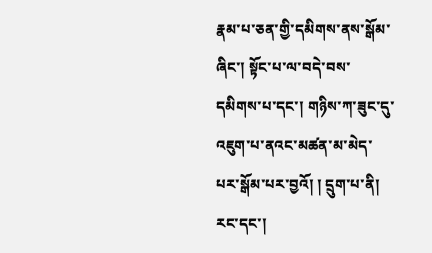རྣམ་པ་ཅན་གྱི་དམིགས་ནས་སྒོམ་ཞིང་། སྟོང་པ་ལ་བདེ་བས་ དམིགས་པ་དང་། གཉིས་ཀ་ཟུང་དུ་འཇུག་པ་ནའང་མཚན་མ་མེད་པར་སྒོམ་པར་བྱའོ། ། དྲུག་པ་ནི། རང་དང་།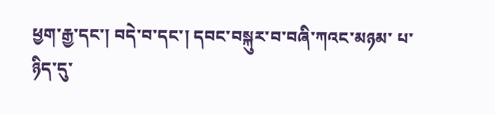ཕྱག་རྒྱ་དང་། བདེ་བ་དང་། དབང་བསྐུར་བ་བཞི་ཀའང་མཉམ་ པ་ཉིད་དུ་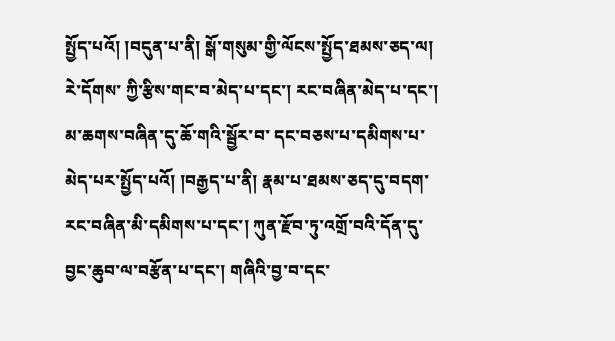སྤྱོད་པའོ། །བདུན་པ་ནི། སྒོ་གསུམ་གྱི་ལོངས་སྤྱོད་ཐམས་ཅད་ལ། རེ་དོགས་ ཀྱི་རྩིས་གང་བ་མེད་པ་དང་། རང་བཞིན་མེད་པ་དང་། མ་ཆགས་བཞིན་དུ་ཆོ་གའི་སྦྱོར་བ་ དང་བཅས་པ་དམིགས་པ་མེད་པར་སྤྱོད་པའོ། །བརྒྱད་པ་ནི། རྣམ་པ་ཐམས་ཅད་དུ་བདག་ རང་བཞིན་མི་དམིགས་པ་དང་། ཀུན་རྫོབ་ཏུ་འགྲོ་བའི་དོན་དུ་བྱང་ཆུབ་ལ་བརྩོན་པ་དང་། གཞིའི་བྱ་བ་དང་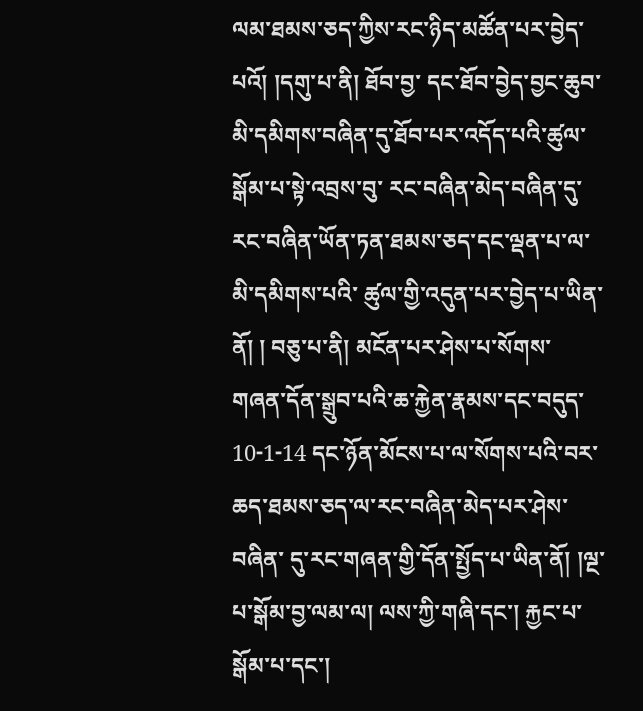ལམ་ཐམས་ཅད་ཀྱིས་རང་ཉིད་མཚོན་པར་བྱེད་པའོ། །དགུ་པ་ནི། ཐོབ་བྱ་ དང་ཐོབ་བྱེད་བྱང་ཆུབ་མི་དམིགས་བཞིན་དུ་ཐོབ་པར་འདོད་པའི་ཚུལ་སྒོམ་པ་སྟེ་འབྲས་བུ་ རང་བཞིན་མེད་བཞིན་དུ་རང་བཞིན་ཡོན་ཏན་ཐམས་ཅད་དང་ལྡན་པ་ལ་མི་དམིགས་པའི་ ཚུལ་གྱི་འདུན་པར་བྱེད་པ་ཡིན་ནོ། ། བཅུ་པ་ནི། མངོན་པར་ཤེས་པ་སོགས་གཞན་དོན་སྒྲུབ་པའི་ཆ་རྐྱེན་རྣམས་དང་བདུད་ 10-1-14 དང་ཉོན་མོངས་པ་ལ་སོགས་པའི་བར་ཆད་ཐམས་ཅད་ལ་རང་བཞིན་མེད་པར་ཤེས་བཞིན་ དུ་རང་གཞན་གྱི་དོན་སྤྱོད་པ་ཡིན་ནོ། །ལྔ་པ་སྒོམ་བྱ་ལམ་ལ། ལས་ཀྱི་གཞི་དང་། རྐྱང་པ་ སྒོམ་པ་དང་།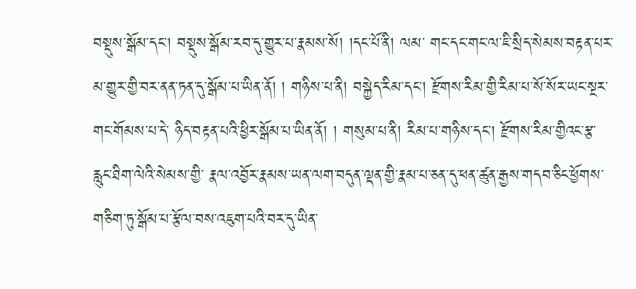བསྡུས་སྒོམ་དང་། བསྡུས་སྒོམ་རབ་དུ་གྱུར་པ་རྣམས་སོ། །དང་པོ་ནི། ལམ་ གང་དང་གང་ལ་ཇི་སྲིད་སེམས་བརྟན་པར་མ་གྱུར་གྱི་བར་ནན་ཏན་དུ་སྒོམ་པ་ཡིན་ནོ། ། གཉིས་པ་ནི། བསྐྱེད་རིམ་དང་། རྫོགས་རིམ་གྱི་རིམ་པ་སོ་སོར་ཡང་སྔར་གང་གོམས་པ་དེ་ ཉིད་བརྟན་པའི་ཕྱིར་སྒོམ་པ་ཡིན་ནོ། ། གསུམ་པ་ནི། རིམ་པ་གཉིས་དང་། རྫོགས་རིམ་གྱིའང་རྩ་རླུང་ཐིག་ལེའི་སེམས་གྱི་ རྣལ་འབྱོར་རྣམས་ཡན་ལག་བདུན་ལྡན་གྱི་རྣམ་པ་ཅན་དུ་ཕན་ཚུན་རྒྱས་གདབ་ཅིང་ཕྱོགས་ གཅིག་ཏུ་སྒོམ་པ་རྩོལ་བས་འཇུག་པའི་བར་དུ་ཡིན་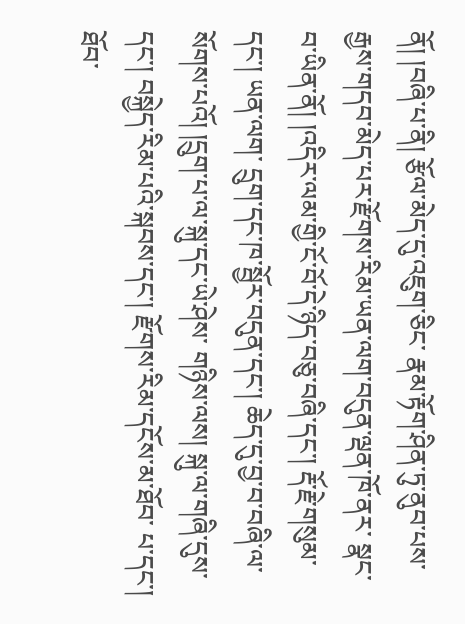ནོ། །བཞི་པ་ནི། རྩོལ་མེད་དུ་འཇུག་ཅིང་ རྣམ་རྟོག་ཤིན་ཏུ་ནུབ་པས་རྒྱས་གདབ་མེད་པར་རྫོགས་རིམ་ཡན་ལག་བདུན་ལྡན་ཁོ་ནར་ སྣང་བ་ཡིན་ནོ། །འདིར་ལམ་གྱི་ངོ་བོ་དེ་ཉིད་བཅུ་བཞི་དང་། རྡོ་རྗེ་གསུམ་དང་། ཡན་ལག་ དྲུག་དང་ཁ་སྦྱོར་བདུན་དང་། ཆེད་དུ་བྱ་བ་བཞི་ལ་སོགས་པའོ། །དྲུག་པ་ལ་སྐུ་དང་ཡེ་ཤེས་ གཉིས་ལས། སྐུ་ལ་གཞི་དུས་དང་། བསྐྱེད་རིམ་པའི་སྐབས་དང་། རྫོགས་རིམ་དངོས་མ་ཐོབ་ པ་དང་། ཐོབ་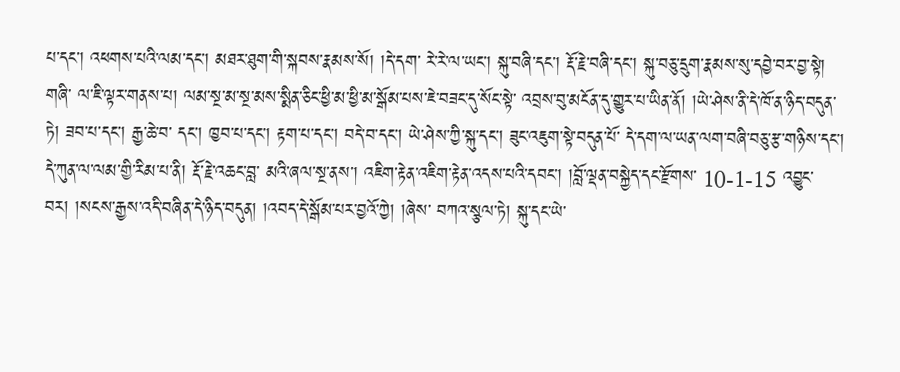པ་དང་། འཕགས་པའི་ལམ་དང་། མཐར་ཐུག་གི་སྐབས་རྣམས་སོ། །དེ་དག་ རེ་རེ་ལ་ཡང་། སྐུ་བཞི་དང་། རྡོ་རྗེ་བཞི་དང་། སྐུ་བཅུ་དྲུག་རྣམས་སུ་དབྱེ་བར་བྱ་སྟེ། གཞི་ ལ་ཇི་ལྟར་གནས་པ། ལམ་སྔ་མ་སྔ་མས་སྨིན་ཅིང་ཕྱི་མ་ཕྱི་མ་སྒོམ་པས་ཇེ་བཟང་དུ་སོང་སྟེ་ འབྲས་བུ་མངོན་དུ་གྱུར་པ་ཡིན་ནོ། །ཡེ་ཤེས་ནི་དེ་ཁོ་ན་ཉིད་བདུན་ཏེ། ཟབ་པ་དང་། རྒྱ་ཆེ་བ་ དང་། ཁྱབ་པ་དང་། རྟག་པ་དང་། བདེ་བ་དང་། ཡེ་ཤེས་ཀྱི་སྐུ་དང་། ཟུང་འཇུག་སྟེ་བདུན་པོ་ དེ་དག་ལ་ཡན་ལག་བཞི་བཅུ་རྩ་གཉིས་དང་། དེ་ཀུན་ལ་ལམ་གྱི་རིམ་པ་ནི། རྡོ་རྗེ་འཆང་བླ་ མའི་ཞལ་སྔ་ནས་། འཇིག་རྟེན་འཇིག་རྟེན་འདས་པའི་དབང་། །བློ་ལྡན་བསྐྱེད་དང་རྫོགས་ 10-1-15 འབྱུང་བར། །སངས་རྒྱས་འདི་བཞིན་དེ་ཉིད་བདུན། །འབད་དེ་སྒོམ་པར་བྱའོ་ཀྱེ། །ཞེས་ བཀའ་སྩལ་ཏེ། སྐུ་དང་ཡེ་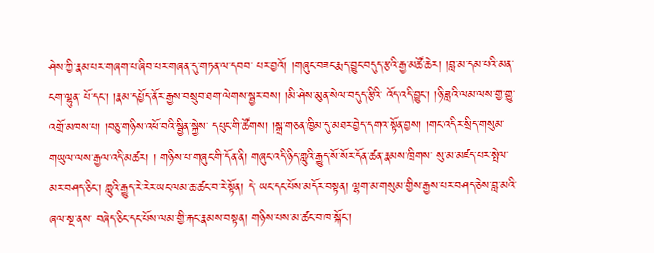ཤེས་ཀྱི་རྣམ་པར་གཞག་པ་ཞིབ་པར་གཞན་དུ་གཏན་ལ་དབབ་ པར་བྱའོ། །གཞུང་བཟང་རྨད་བྱུང་བདུད་རྩའི་རྒྱ་མཚོ་ཆེར། །བླ་མ་དམ་པའི་མན་ངག་ལྷུན་ པོ་དང་། །རྣམ་དཔྱོད་ནོར་རྒྱས་བསྲུབ་ཐག་ལེགས་སྦྱར་བས། །མི་ཤེས་མུན་སེལ་བདུད་རྩིའི་ འོད་འདི་བྱུང་། །ཉི་ཟླའི་ལམ་ལས་གྱ་གྱུ་འགྲོ་མཁས་པ། །བཅུ་གཉིས་འཕོ་བའི་སྦྱིན་སྐྱེས་ དཔུང་གི་ཚོགས། །སྒྲ་གཅན་ཁྱིམ་དུ་མཐར་བྱེད་དགའ་སྟོན་བྱས། །གང་འདིར་སྲིད་གསུམ་ གཡུལ་ལས་རྒྱལ་འདི་མཚར། ། གཉིས་པ་གཞུང་གི་དོན་ནི། གཞུང་འདི་ཉིད་གླུའི་རྒྱུད་སོ་སོར་དོན་ཚན་རྣམས་ཁྲིགས་ སུ་མ་མཛད་པར་སྤེལ་མར་བཤད་ཅིང་། གླུའི་རྒྱུད་རེ་རེར་ཡང་ལམ་ཆ་ཚང་བ་རེ་སྟོན། དེ་ ཡང་དང་པོས་མདོར་བསྟན། ལྷག་མ་གསུམ་གྱིས་རྒྱས་པར་བཤད་ཅེས་བླ་མའི་ཞལ་སྔ་ནས་ བཞེད་ཅིང་དང་པོས་ལམ་གྱི་རྐང་རྣམས་བསྟན། གཉིས་པས་མ་ཚང་བ་ཁ་སྐོང་།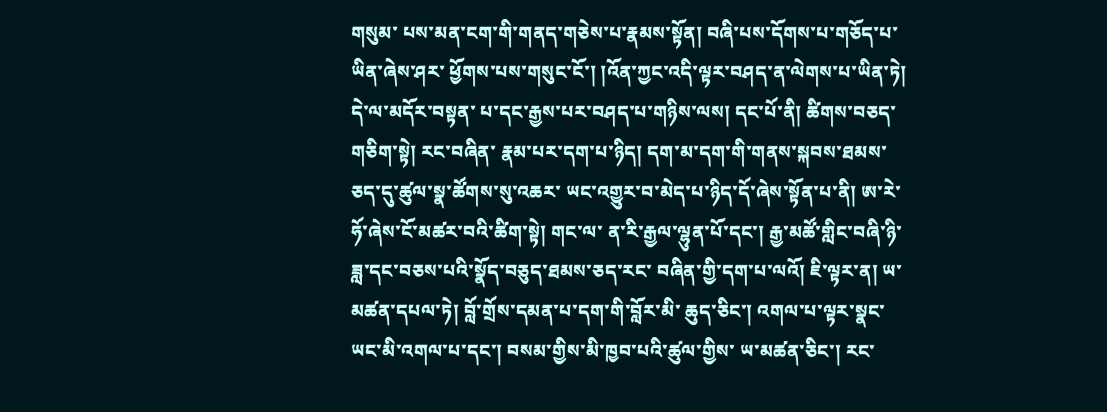གསུམ་ པས་མན་ངག་གི་གནད་གཅེས་པ་རྣམས་སྟོན། བཞི་པས་དོགས་པ་གཅོད་པ་ཡིན་ཞེས་ཤར་ ཕྱོགས་པས་གསུང་ངོ་། །འོན་ཀྱང་འདི་ལྟར་བཤད་ན་ལེགས་པ་ཡིན་ཏེ། དེ་ལ་མདོར་བསྟན་ པ་དང་རྒྱས་པར་བཤད་པ་གཉིས་ལས། དང་པོ་ནི། ཚིགས་བཅད་གཅིག་སྟེ། རང་བཞིན་ རྣམ་པར་དག་པ་ཉིད། དག་མ་དག་གི་གནས་སྐབས་ཐམས་ཅད་དུ་ཚུལ་སྣ་ཚོགས་སུ་འཆར་ ཡང་འགྱུར་བ་མེད་པ་ཉིད་དོ་ཞེས་སྟོན་པ་ནི། ཨ་རེ་ཧོ་ཞེས་ངོ་མཚར་བའི་ཚིག་སྟེ། གང་ལ་ ན་རི་རྒྱལ་ལྷུན་པོ་དང་། རྒྱ་མཚོ་གླིང་བཞི་ཉི་ཟླ་དང་བཅས་པའི་སྣོད་བཅུད་ཐམས་ཅད་རང་ བཞིན་གྱི་དག་པ་ལའོ། ཇི་ལྟར་ན། ཡ་མཚན་དཔལ་ཏེ། བློ་གྲོས་དམན་པ་དག་གི་བློར་མི་ ཆུད་ཅིང་། འགལ་པ་ལྟར་སྣང་ཡང་མི་འགལ་པ་དང་། བསམ་གྱིས་མི་ཁྱབ་པའི་ཚུལ་གྱིས་ ཡ་མཚན་ཅིང་། རང་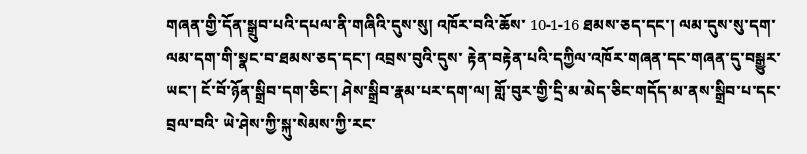གཞན་གྱི་དོན་སྒྲུབ་པའི་དཔལ་ནི་གཞིའི་དུས་སུ། འཁོར་བའི་ཆོས་ 10-1-16 ཐམས་ཅད་དང་། ལམ་དུས་སུ་དག་ལམ་དག་གི་སྣང་བ་ཐམས་ཅད་དང་། འབྲས་བུའི་དུས་ རྟེན་བརྟེན་པའི་དཀྱིལ་འཁོར་གཞན་དང་གཞན་དུ་བསྒྱུར་ཡང་། ངོ་བོ་ཉོན་སྒྲིབ་དག་ཅིང་། ཤེས་སྒྲིབ་རྣམ་པར་དག་ལ། གློ་བུར་གྱི་དྲི་མ་མེད་ཅིང་གདོད་མ་ནས་སྒྲིབ་པ་དང་བྲལ་བའི་ ཡེ་ཤེས་ཀྱི་སྐུ་སེམས་ཀྱི་རང་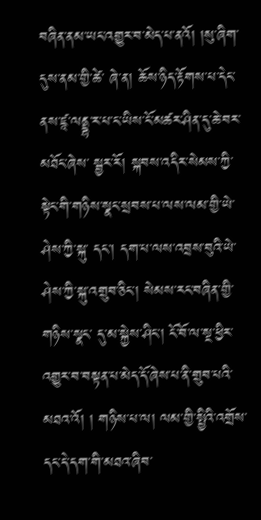བཞིན་ནམ་ཡང་འགྱུར་བ་མེད་པ་ནའོ། །སུ་ཞིག་དུས་ནམ་གྱི་ཚེ་ ཞེ་ན། ཆོས་ཉིད་རྟོགས་པ་དེང་ནས་ཛཱ་ལནྡྷ་ར་པ་ང་ཡིས་ངོ་མཚར་ཤིན་དུ་ཆེ་བར་མཐོང་ཞེས་ སྦྱར་རོ། སྐབས་འདིར་སེམས་ཀྱི་སྟེང་གི་གཉིས་སྣང་སྲབས་པ་ལས་ལམ་གྱི་ཡེ་ཤེས་ཀྱི་སྐུ་ དང་། དག་པ་ལས་འབྲས་བུའི་ཡེ་ཤེས་ཀྱི་སྐུ་འགྲུབ་ཅིང་། སེམས་རང་བཞིན་གྱི་གཉིས་སྣང་ དུ་མ་སྐྱེས་ཤིང་། ངོ་བོ་ལ་སྔ་ཕྱིར་འགྱུར་བ་བསྟན་པ་མེད་དོ་ཞེས་པ་ནི་གྲུབ་པའི་མཐའ་འོ། ། གཉིས་པ་ལ། ལམ་གྱི་སྤྱིའི་འགྲོས་དང་དེ་དག་གི་མཐའ་ཞིབ་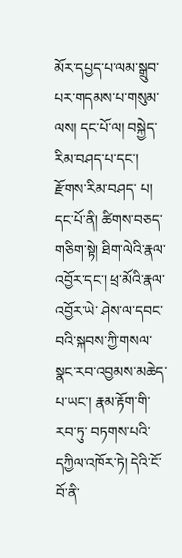མོར་དཔྱད་པ་ལམ་སྒྲུབ་ པར་གདམས་པ་གསུམ་ལས། དང་པོ་ལ། བསྐྱེད་རིམ་བཤད་པ་དང་། རྫོགས་རིམ་བཤད་ པ། དང་པོ་ནི། ཚིགས་བཅད་གཅིག་སྟེ། ཐིག་ལེའི་རྣལ་འབྱོར་དང་། ཕྲ་མོའི་རྣལ་འབྱོར་ཡེ་ ཤེས་ལ་དབང་བའི་སྐབས་ཀྱི་གསལ་སྣང་རབ་འབྱམས་མཆེད་པ་ཡང་། རྣམ་རྟོག་གི་རབ་ཏུ་ བཏགས་པའི་དཀྱིལ་འཁོར་ཏེ། དེའི་ངོ་བོ་ནི་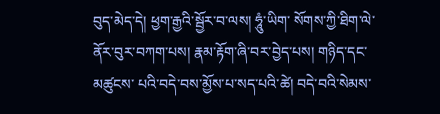བུད་མེད་དེ། ཕྱག་རྒྱའི་སྦྱོར་བ་ལས། ཧཱུཾ་ཡིག་ སོགས་ཀྱི་ཐིག་ལེ་ནོར་བུར་བཀག་པས། རྣམ་རྟོག་ཞི་བར་བྱེད་པས། གཉིད་དང་མཚུངས་ པའི་བདེ་བས་མྱོས་པ་སད་པའི་ཚེ། བདེ་བའི་སེམས་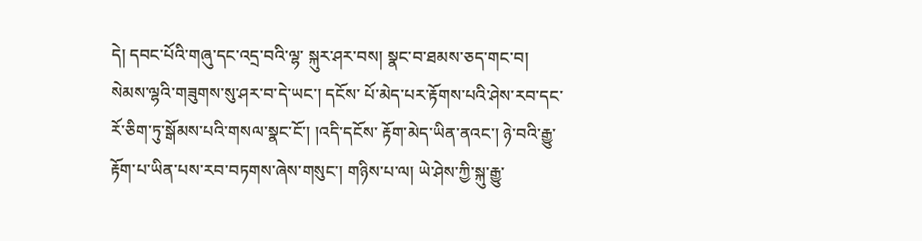དེ། དབང་པོའི་གཞུ་དང་འདྲ་བའི་ལྷ་ སྐུར་ཤར་བས། སྣང་བ་ཐམས་ཅད་གང་བ། སེམས་ལྷའི་གཟུགས་སུ་ཤར་བ་དེ་ཡང་། དངོས་ པོ་མེད་པར་རྟོགས་པའི་ཤེས་རབ་དང་རོ་ཅིག་ཏུ་སྒོམས་པའི་གསལ་སྣང་ངོ་། །འདི་དངོས་ རྟོག་མེད་ཡིན་ནའང་། ཉེ་བའི་རྒྱུ་རྟོག་པ་ཡིན་པས་རབ་བཏགས་ཞེས་གསུང་། གཉིས་པ་ལ། ཡེ་ཤེས་ཀྱི་སྐུ་རྒྱུ་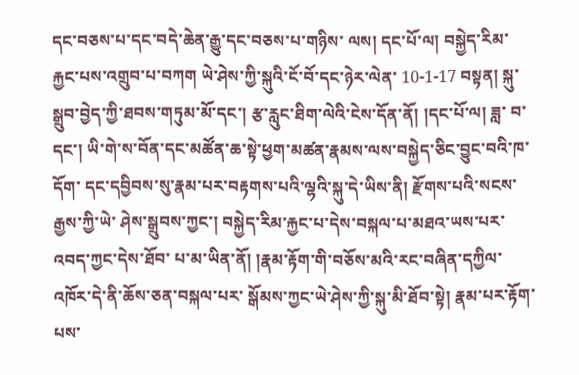དང་བཅས་པ་དང་བདེ་ཆེན་རྒྱུ་དང་བཅས་པ་གཉིས་ ལས། དང་པོ་ལ། བསྐྱེད་རིམ་རྐྱང་པས་འགྲུབ་པ་བཀག ཡེ་ཤེས་ཀྱི་སྐུའི་ངོ་བོ་དང་ཉེར་ལེན་ 10-1-17 བསྟན། སྐུ་སྒྲུབ་བྱེད་ཀྱི་ཐབས་གཏུམ་མོ་དང་། རྩ་རླུང་ཐིག་ལེའི་ངེས་དོན་ནོ། །དང་པོ་ལ། ཟླ་ བ་དང་། ཡི་གེ་ས་བོན་དང་མཚོན་ཆ་སྟེ་ཕྱག་མཚན་རྣམས་ལས་བསྐྱེད་ཅིང་བྱུང་བའི་ཁ་དོག་ དང་དབྱིབས་སུ་རྣམ་པར་བརྟགས་པའི་ལྷའི་སྐུ་དེ་ཡིས་ནི། རྫོགས་པའི་སངས་རྒྱས་ཀྱི་ཡེ་ ཤེས་སྒྲུབས་ཀྱང་། བསྐྱེད་རིམ་རྐྱང་པ་དེས་བསྐལ་པ་མཐའ་ཡས་པར་འབད་ཀྱང་དེས་ཐོབ་ པ་མ་ཡིན་ནོ། །རྣམ་རྟོག་གི་བཅོས་མའི་རང་བཞིན་དཀྱིལ་འཁོར་དེ་ནི་ཆོས་ཅན་བསྐལ་པར་ སྒོམས་ཀྱང་ཡེ་ཤེས་ཀྱི་སྐུ་མི་ཐོབ་སྟེ། རྣམ་པར་རྟོག་པས་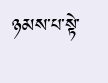ཉམས་པ་སྟེ་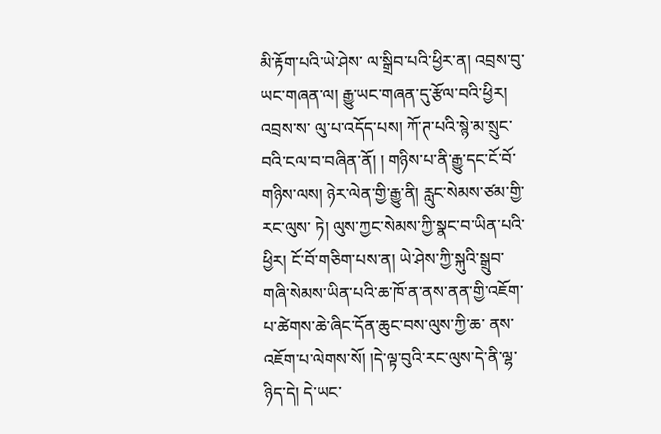མི་རྟོག་པའི་ཡེ་ཤེས་ ལ་སྒྲིབ་པའི་ཕྱིར་ན། འབྲས་བུ་ཡང་གཞན་ལ། རྒྱུ་ཡང་གཞན་དུ་རྩོལ་བའི་ཕྱིར། འབྲས་ས་ ལུ་པ་འདོད་པས། ཀོ་ཊ་པའི་སྙེ་མ་སྲུང་བའི་ངལ་བ་བཞིན་ནོ། ། གཉིས་པ་ནི་རྒྱུ་དང་ངོ་བོ་གཉིས་ལས། ཉེར་ལེན་གྱི་རྒྱུ་ནི། རླུང་སེམས་ཙམ་གྱི་རང་ལུས་ ཏེ། ལུས་ཀྱང་སེམས་ཀྱི་སྣང་བ་ཡིན་པའི་ཕྱིར། ངོ་བོ་གཅིག་པས་ན། ཡེ་ཤེས་ཀྱི་སྐུའི་སྒྲུབ་ གཞི་སེམས་ཡིན་པའི་ཆ་ཁོ་ན་ནས་ནན་གྱི་འཇོག་པ་ཚེགས་ཆེ་ཞིང་དོན་ཆུང་བས་ལུས་ཀྱི་ཆ་ ནས་འཇོག་པ་ལེགས་སོ། །དེ་ལྟ་བུའི་རང་ལུས་དེ་ནི་ལྷ་ཉིད་དེ། དེ་ཡང་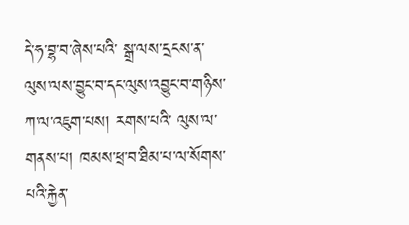དེ་ཧ་བྷ་བ་ཞེས་པའི་ སྒྲ་ལས་དྲངས་ན་ལུས་ལས་བྱུང་བ་དང་ལུས་འབྱུང་བ་གཉིས་ཀ་ལ་འཇུག་པས། རགས་པའི་ ལུས་ལ་གནས་པ། ཁམས་ཕྲ་བ་ཐིམ་པ་ལ་སོགས་པའི་རྐྱེན་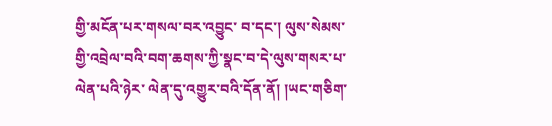གྱི་མངོན་པར་གསལ་བར་འབྱུང་ བ་དང་། ལུས་སེམས་གྱི་འབྲེལ་བའི་བག་ཆགས་ཀྱི་སྣང་བ་དེ་ལུས་གསར་པ་ལེན་པའི་ཉེར་ ལེན་དུ་འགྱུར་བའི་དོན་ནོ། །ཡང་གཅིག་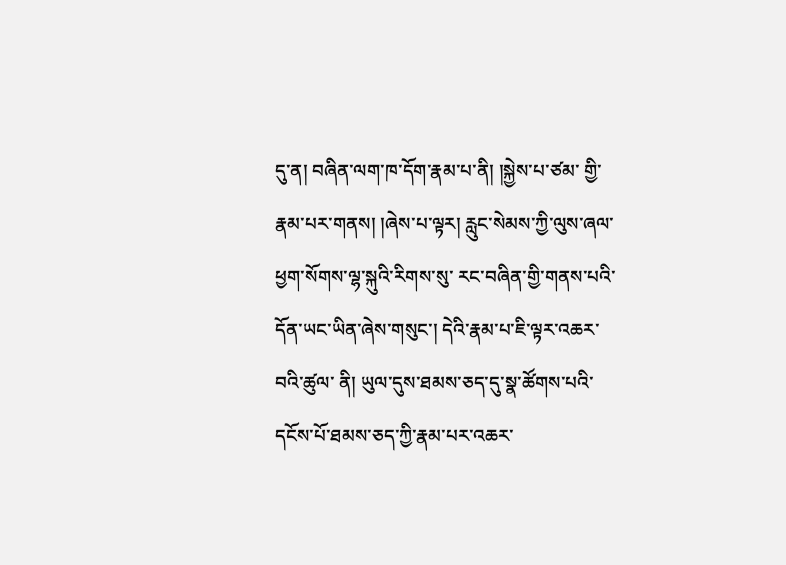དུ་ན། བཞིན་ལག་ཁ་དོག་རྣམ་པ་ནི། །སྐྱེས་པ་ཙམ་ གྱི་རྣམ་པར་གནས། །ཞེས་པ་ལྟར། རླུང་སེམས་ཀྱི་ལུས་ཞལ་ཕྱག་སོགས་ལྷ་སྐུའི་རིགས་སུ་ རང་བཞིན་གྱི་གནས་པའི་དོན་ཡང་ཡིན་ཞེས་གསུང་། དེའི་རྣམ་པ་ཇི་ལྟར་འཆར་བའི་ཚུལ་ ནི། ཡུལ་དུས་ཐམས་ཅད་དུ་སྣ་ཚོགས་པའི་དངོས་པོ་ཐམས་ཅད་ཀྱི་རྣམ་པར་འཆར་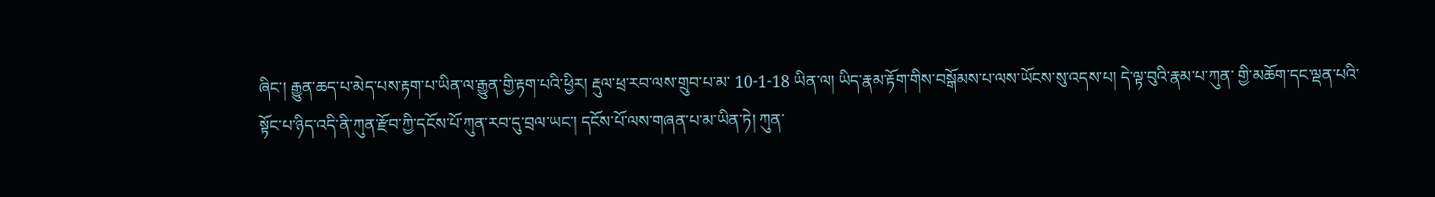ཞིང་། རྒྱུན་ཆད་པ་མེད་པས་རྟག་པ་ཡིན་ལ་རྒྱུན་གྱི་རྟག་པའི་ཕྱིར། རྡུལ་ཕྲ་རབ་ལས་གྲུབ་པ་མ་ 10-1-18 ཡིན་ལ། ཡིད་རྣམ་རྟོག་གིས་བསྒོམས་པ་ལས་ཡོངས་སུ་འདས་པ། དེ་ལྟ་བུའི་རྣམ་པ་ཀུན་ གྱི་མཆོག་དང་ལྡན་པའི་སྟོང་པ་ཉིད་འདི་ནི་ཀུན་རྫོབ་ཀྱི་དངོས་པོ་ཀུན་རབ་དུ་བྲལ་ཡང་། དངོས་པོ་ལས་གཞན་པ་མ་ཡིན་ཏེ། ཀུན་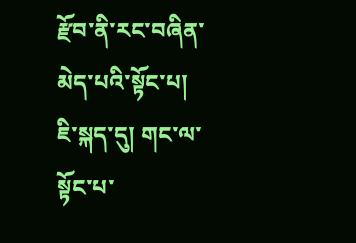རྫོབ་ནི་རང་བཞིན་མེད་པའི་སྟོང་པ། ཇི་སྐད་དུ། གང་ལ་སྟོང་པ་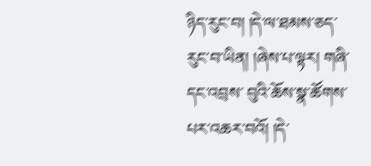ཉིད་རུང་བ། །དེ་ལ་ཐམས་ཅད་རུང་བ་ཡིན། །ཞེས་པ་ལྟར། གཞི་དང་འབྲས་ བུའི་ཆོས་སྣ་ཚོགས་པར་འཆར་བའོ། །དེ་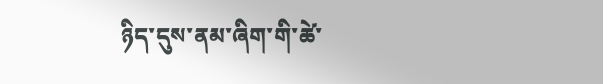ཉིད་དུས་ནམ་ཞིག་གི་ཚེ་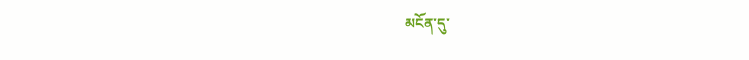མངོན་དུ་